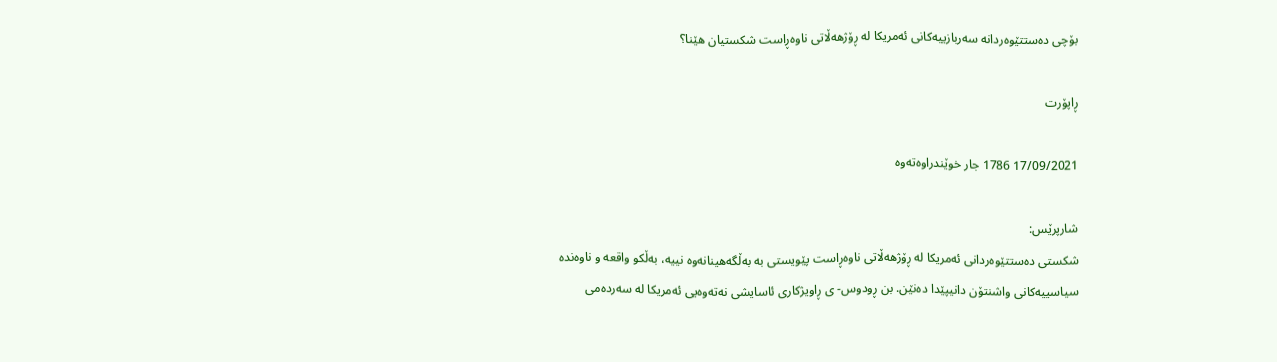بۆچی ده‌ستتێوه‌ردانه‌ سه‌ربازییه‌كانی ئه‌مریكا له‌ ڕۆژهه‌ڵاتی ناوه‌ڕاست شكستیان هێنا؟

ڕاپۆرت

17/09/2021 1786 جار خوێندراوه‌ته‌وه

شارپرێس:
شكستی ده‌ستتێوه‌ردانی ئه‌مریكا له‌ ڕۆژهه‌ڵاتی ناوه‌ڕاست پێویستی به‌ به‌ڵگه‌هینانه‌وه‌ نییه‌، به‌ڵكو واقعه‌ و ناوه‌نده‌ سیاسییه‌كانی واشنتۆن دانیپێدا ده‌نێن. بن ڕودوس- ی ڕاویژكاری ئاسایشی نه‌ته‌وه‌یی ئه‌مریكا له‌ سه‌رده‌می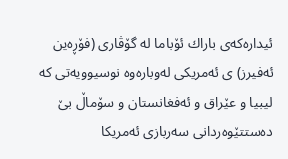ئیداره‌كه‌ی باراك ئۆباما له‌ گۆڤاری (فۆڕه‌ین ئه‌فیرز) ی ئه‌مریكی له‌وباره‌وه‌ نوسیوویه‌تی كه‌ لیبیا و عێراق و ئه‌فغانستان و سۆماڵ بێ ده‌ستتێوه‌ردانی سه‌ربازی ئه‌مریكا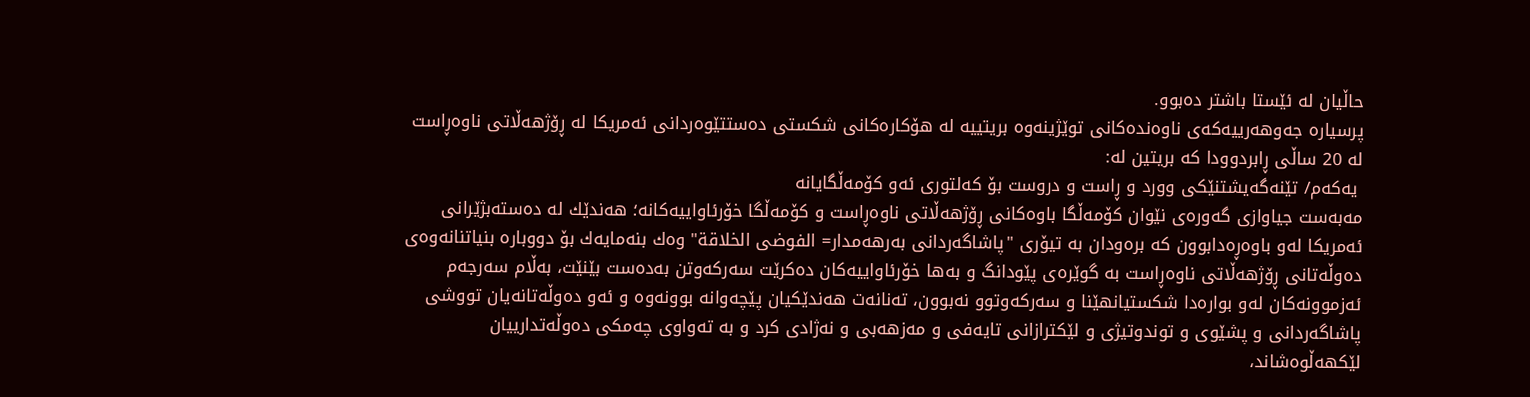حاڵیان له‌ ئێستا باشتر ده‌بوو.
پرسیاره‌ جه‌وهه‌رییه‌كه‌ی ناوه‌نده‌كانی توێژینه‌وه‌ بریتییه‌ له‌ هۆكاره‌كانی شكستی ده‌ستتێوه‌ردانی ئه‌مریكا له‌ ڕۆژهه‌ڵاتی ناوه‌ڕاست له‌ 20 ساڵی ڕابردوودا كه‌ بریتین له‌:
 یه‌كه‌م/ تێنه‌گه‌یشتنێكی وورد و ڕاست و دروست بۆ كه‌لتوری ئه‌و كۆمه‌ڵگایانه‌
مه‌به‌ست جیاوازی گه‌وره‌ی نێوان كۆمه‌ڵگا باوه‌كانی ڕۆژهه‌ڵاتی ناوه‌ڕاست و كۆمه‌ڵگا خۆرئاواییه‌كانه‌؛ هه‌ندێك له‌ ده‌سته‌بژێرانی ئه‌مریكا له‌و باوه‌ڕه‌دابوون كه‌ بره‌ودان به‌ تیۆری "پاشاگه‌ردانی به‌رهه‌مدار= الفوضى الخلاقة" وه‌ك بنه‌مایه‌ك بۆ دووباره‌ بنیاتنانه‌وه‌ی ده‌وڵه‌تانی ڕۆژهه‌ڵاتی ناوه‌ڕاست به‌ گوێره‌ی پێودانگ و به‌ها خۆرئاواییه‌كان ده‌كرێت سه‌ركه‌وتن به‌ده‌ست بێنێت، به‌ڵام سه‌رجه‌م ئه‌زموونه‌كان له‌و بواره‌دا شكستیانهێنا و سه‌ركه‌وتوو نه‌بوون، ته‌نانه‌ت هه‌ندێكیان پێچه‌وانه‌ بوونه‌وه‌ و ئه‌و ده‌وڵه‌تانه‌یان تووشی پاشاگه‌ردانی و پشێوی و توندوتیژی و لێكترازانی تایه‌فی و مه‌زهه‌بی و نه‌ژادی كرد و به‌ ته‌واوی چه‌مكی ده‌وڵه‌تدارییان لێكهه‌ڵوه‌شاند،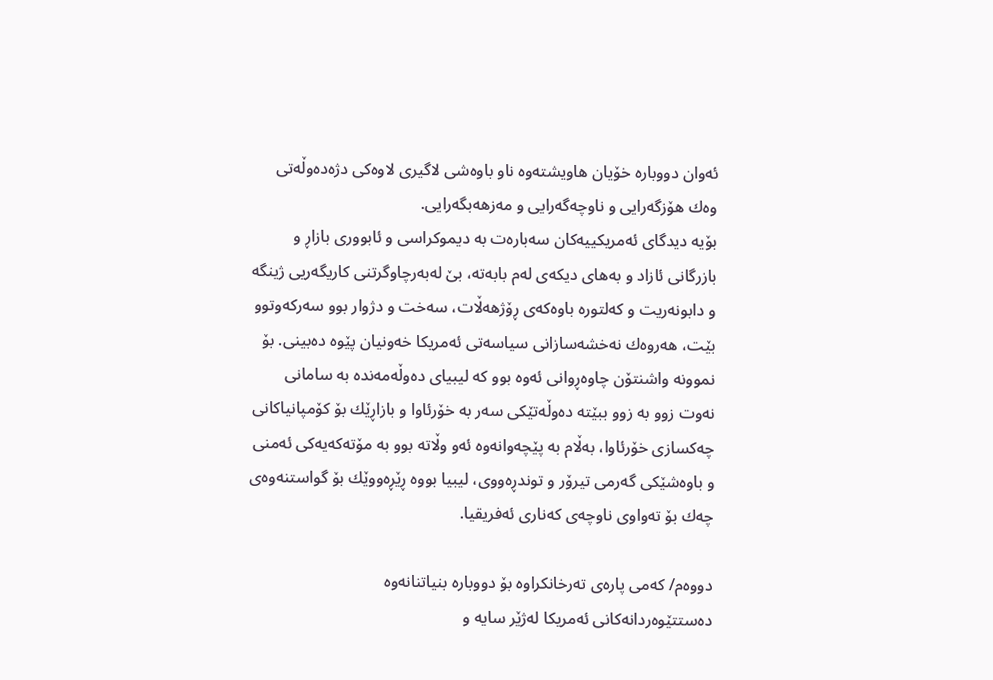ئه‌وان دووباره‌ خۆیان هاویشته‌وه‌ ناو باوه‌شی لاگیری لاوه‌كی دژه‌ده‌وڵه‌تی وه‌ك هۆزگه‌رایی و ناوچه‌گه‌رایی و مه‌زهه‌بگه‌رایی.
بۆیه‌ دیدگای ئه‌مریكییه‌كان سه‌باره‌ت به‌ دیموكراسی و ئابووری بازاڕ و بازرگانی ئازاد و به‌های دیكه‌ی له‌م بابه‌ته‌، بێ له‌به‌رچاوگرتنی كاریگه‌ریی ژینگه‌ و دابونه‌ریت و كه‌لتوره‌ باوه‌كه‌ی ڕۆژهه‌ڵات، سه‌خت و دژوار بوو سه‌ركه‌وتوو بێت، هه‌روه‌ك نه‌خشه‌سازانی سیاسه‌تی ئه‌مریكا خه‌ونیان پێوه‌ ده‌بینی. بۆ نموونه‌ واشنتۆن چاوه‌ڕوانی ئه‌وه‌ بوو كه‌ لیبیای ده‌وڵه‌مه‌نده‌ به‌ سامانی نه‌وت زوو به‌ زوو ببێته‌ ده‌وڵه‌تێكی سه‌ر به‌ خۆرئاوا و بازاڕێك بۆ كۆمپانیاكانی چه‌كسازی خۆرئاوا، به‌ڵام به‌ پێچه‌وانه‌وه‌ ئه‌و وڵاته‌ بوو به‌ مۆته‌كه‌یه‌كی ئه‌منی و باوه‌شێكی گه‌رمی تیرۆر و توندڕه‌ووی، لیبیا بووه‌ ڕێڕه‌ووێك بۆ گواستنه‌وه‌ی چه‌ك بۆ ته‌واوی ناوچه‌ی كه‌ناری ئه‌فریقیا.

دووه‌م/ كه‌می پاره‌ی ته‌رخانكراوه‌ بۆ دووباره‌ بنیاتنانه‌وه‌
ده‌ستتێوه‌ردانه‌كانی ئه‌مریكا له‌ژێر سایه‌ و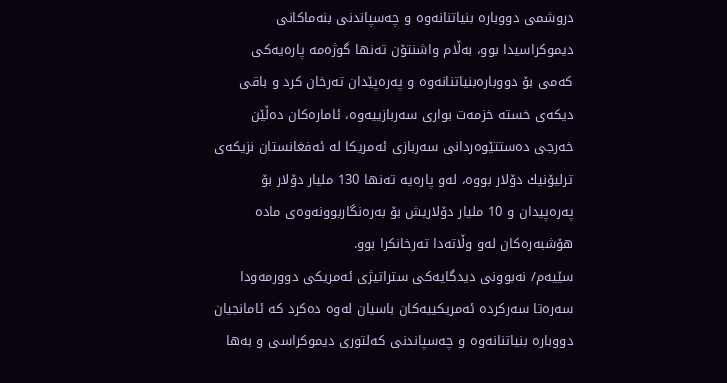دروشمی دووباره‌ بنیاتنانه‌وه‌ و چه‌سپاندنی بنه‌ماكانی دیموكراسیدا بوو، به‌ڵام واشنتۆن ته‌نها گوژه‌مه پاره‌‌یه‌كی كه‌می بۆ دووباره‌بنیاتنانه‌وه‌ و په‌ره‌پێدان ته‌رخان كرد و باقی دیكه‌ی خسته‌ خزمه‌ت بواری سه‌ربازییه‌وه‌، ئاماره‌كان ده‌ڵێن خه‌رجی ده‌ستتێوه‌ردانی سه‌ربازی ئه‌مریكا له‌ ئه‌فغانستان نزیكه‌ی ترلیۆنیك دۆلار بووه‌، له‌و پاره‌یه‌ ته‌نها 130 ملیار دۆلار بۆ په‌ره‌پیدان و 10 ملیار دۆلاریش بۆ به‌ره‌نگاربوونه‌وه‌ی ماده‌ هۆشبه‌ره‌كان له‌و وڵاته‌دا ته‌رخانكرا بوو.
سێیه‌م/ نه‌بوونی دیدگایه‌كی ستراتیژی ئه‌مریكی دوورمه‌ودا
سه‌ره‌تا سه‌ركرده‌ ئه‌مریكییه‌كان باسیان له‌وه‌ ده‌كرد كه‌ ئامانجیان دووباره‌ بنیاتنانه‌وه‌ و چه‌سپاندنی كه‌لتوری دیموكراسی و به‌ها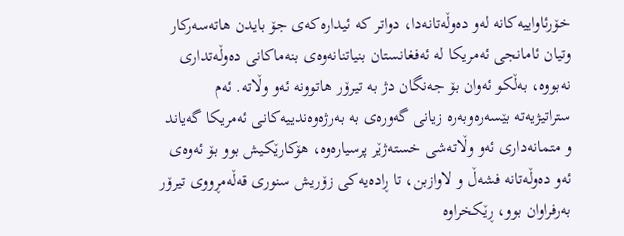خۆرئاواییه‌كانه‌ له‌و ده‌وڵه‌تانه‌دا، دواتر كه‌ ئیداره‌كه‌ی جۆ بایدن هاته‌سه‌ركار وتیان ئامانجی ئه‌مریكا له‌ ئه‌فغانستان بنیاتنانه‌وه‌ی بنه‌ماكانی ده‌وڵه‌تداری نه‌بووه‌، به‌ڵكو ئه‌وان بۆ جه‌نگان دژ به‌ تیرۆر هاتوونه‌ ئه‌و وڵاته‌. ئه‌م ستراتیژیه‌ته‌ بێسه‌ره‌وبه‌ره‌ زیانی گه‌وره‌ی به‌ به‌رژه‌وه‌ندییه‌كانی ئه‌مریكا گه‌یاند و متمانه‌داری ئه‌و وڵاته‌شی خسته‌ژێر پرسیاره‌وه‌، هۆكارێكیش بوو بۆ ئه‌وه‌ی ئه‌و ده‌وڵه‌تانه‌ فشه‌ڵ و لاوازبن، تا ڕاده‌یه‌كی زۆریش سنوری قه‌ڵه‌مڕووی تیرۆر به‌رفراوان بوو، ڕێكخراوه‌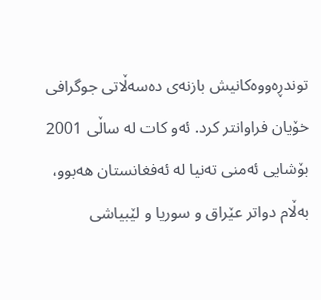توندڕه‌ووه‌كانیش بازنه‌ی ده‌سه‌ڵاتی جوگرافی خۆیان فراوانتر كرد. ئه‌و كات له‌ ساڵی 2001 بۆشایی ئه‌منی ته‌نیا له‌ ئه‌فغانستان هه‌بوو، به‌ڵام دواتر عێراق و سوریا و لێبیاشی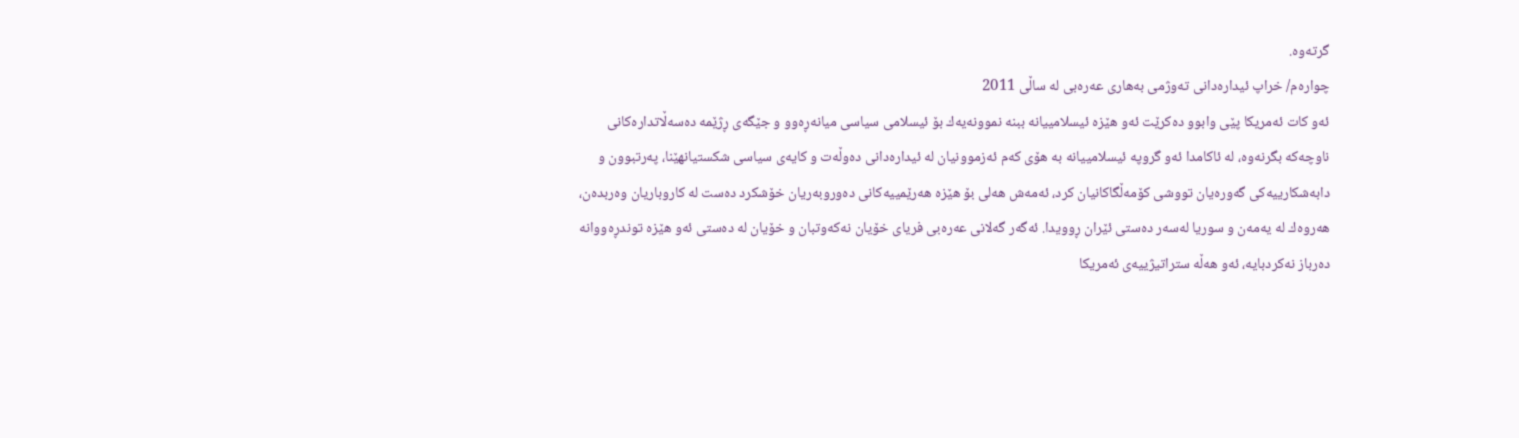گرته‌وه‌.
چواره‌م/ خراپ ئیداره‌دانی ته‌وژمی به‌هاری عه‌ره‌بی له‌ ساڵی 2011
ئه‌و كات ئه‌مریكا پێی وابوو ده‌كرێت ئه‌و هێزه‌ ئیسلامییانه‌ ببنه‌ نموونه‌یه‌ك بۆ ئیسلامی سیاسی میانه‌ڕه‌وو و جێگه‌ی ڕژێمه‌ ده‌سه‌ڵاتداره‌كانی ناوچه‌كه‌ بگرنه‌وه‌، له‌ ئاكامدا ئه‌و گروپه‌ ئیسلامییانه‌ به‌ هۆی كه‌م ئه‌زموونیان له‌ ئیداره‌دانی ده‌وڵه‌ت و كایه‌ی سیاسی شكستیانهێنا، په‌رتبوون و دابه‌شكارییه‌كی گه‌وره‌یان تووشی كۆمه‌ڵگاكانیان كرد، ئه‌مه‌ش هه‌لی بۆ هێزه‌ هه‌رێمییه‌كانی ده‌وروبه‌ریان خۆشكرد ده‌ست له‌ كاروباریان وه‌ربده‌ن، هه‌روه‌ك له‌ یه‌مه‌ن و سوریا له‌سه‌ر ده‌ستی ئێران ڕوویدا. ئه‌گه‌ر گه‌لانی عه‌ره‌بی فریای خۆیان نه‌كه‌وتبان و خۆیان له‌ ده‌ستی ئه‌و هێزه‌ توندڕه‌ووانه‌ ده‌رباز نه‌كردبایه‌، ئه‌و هه‌ڵه‌ ستراتیژییه‌ی ئه‌مریكا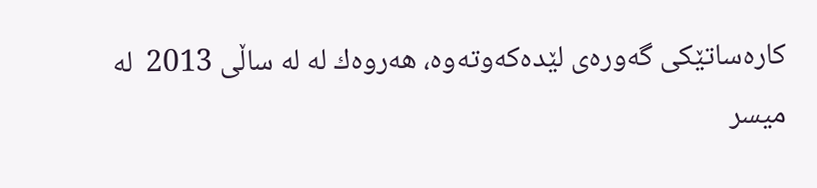كاره‌ساتێكی گه‌وره‌ی لێده‌كه‌وته‌وه،‌ هه‌روه‌ك له‌ له‌ ساڵی 2013  له‌ میسر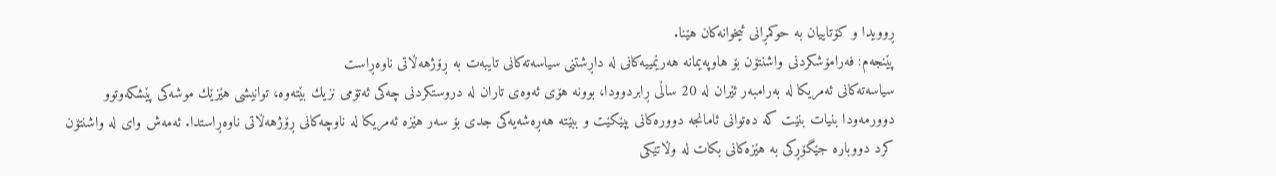ڕوویدا و كۆتاییان به‌ حوكمڕانی ئیخوانه‌كان هێنا.
پێنجه‌م: فه‌رامۆشكردنی واشنتۆن بۆ هاوپه‌یمانه‌ هه‌رێمییه‌كانی له‌ داڕشتنی سیاسه‌ته‌كانی تایبه‌ت به‌ ڕۆژهه‌ڵاتی ناوه‌ڕاست
سیاسه‌ته‌كانی ئه‌مریكا له‌ به‌رامبه‌ر ئێران له‌ 20 ساڵی ڕابردوودا، بوونه‌ هۆی ئه‌وه‌ی تاران له‌ دروستكردنی چه‌كی ئه‌تۆمی نزیك بێته‌وه‌، توانیشی هێزێك موشه‌كی پێشكه‌وتوو دوورمه‌ودا بنیات بنێت كه‌ ده‌توانی ئامانجه‌ دووره‌كانی بپێكێت و ببێته‌ هه‌ڕه‌شه‌یه‌كی جدی بۆ سه‌ر هێزه‌ ئه‌مریكا له‌ ناوچه‌كانی ڕۆژهه‌ڵاتی ناوه‌ڕاستدا. ئه‌مه‌ش‌ وای له‌ واشنتۆن كرد دووباره‌ جێگۆڕكی به‌ هێزه‌كانی بكات له‌ وڵاتێكی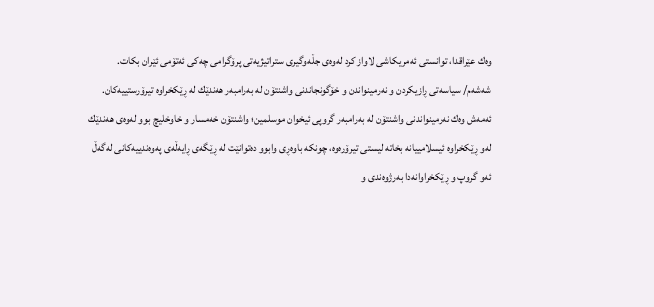وه‌ك عێراقدا، توانستی ئه‌مریكاشی لاواز كرد له‌وه‌ی جڵه‌وگیری ستراتیژ‌یه‌تی پرۆگرامی چه‌كی ئه‌تۆمی ئێران بكات.
شه‌شه‌م/ سیاسه‌تی ڕازیكردن و نه‌رمینواندن و خۆگونجاندنی واشنتۆن له‌ به‌رامبه‌ر هه‌ندێك له‌ ڕێكخراوه‌ تیرۆرستییه‌كان.
ئه‌مه‌ش وه‌ك نه‌رمینواندنی واشنتۆن له‌ به‌رامبه‌ر گروپی ئیخوان موسلمین؛ واشنتۆن خه‌مسار و خاوخلیچ بوو له‌وه‌ی هه‌ندێك له‌و ڕێكخراوه‌ ئیسلامییانه‌ بخاته‌ لیستی تیرۆره‌وه‌، چونكه‌ باوه‌ڕی وابوو ده‌توانێت له‌ ڕێگه‌ی ڕایه‌ڵه‌ی په‌وه‌ندییه‌كانی له‌گه‌ڵ ئه‌و گروپ و ڕێكخراوانه‌دا ‌به‌رژوه‌ندی و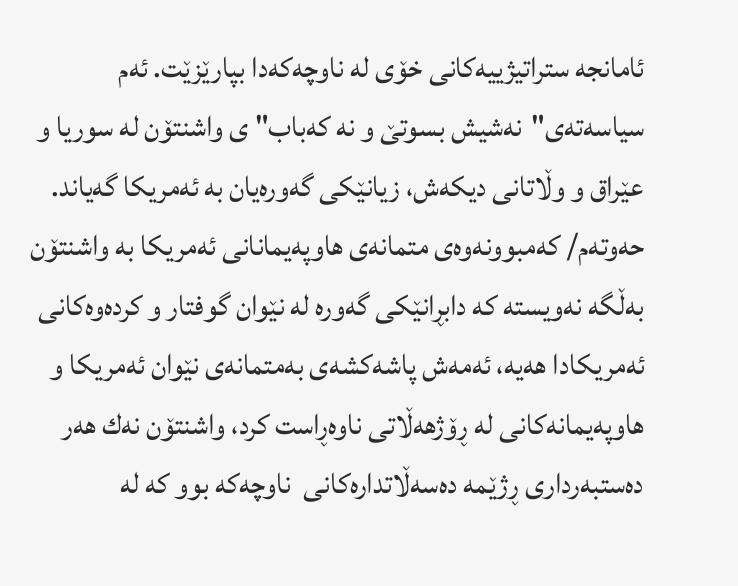ئامانجه‌ ستراتیژییه‌كانی خۆی له‌ ناوچه‌كه‌دا بپارێزێت. ئه‌م سیاسه‌ته‌ی"نه‌شیش بسوتێ و نه‌ كه‌باب" ی واشنتۆن له‌ سوریا و عێراق و وڵاتانی دیكه‌ش، زیانێكی گه‌وره‌یان به‌ ئه‌مریكا گه‌یاند.
حه‌وته‌م/ كه‌مبوونه‌وه‌ی متمانه‌ی هاوپه‌یمانانی ئه‌مریكا به‌ واشنتۆن
به‌ڵگه‌ نه‌ویسته‌ كه‌ دابڕانێكی گه‌وره‌ له‌ نێوان گوفتار و كرده‌وه‌كانی ئه‌مریكادا هه‌یه‌، ئه‌مه‌ش پاشه‌كشه‌ی به‌متمانه‌ی‌ نێوان ئه‌مریكا و هاوپه‌یمانه‌كانی له‌ ڕۆژهه‌ڵاتی ناوه‌ڕاست كرد، واشنتۆن نه‌ك هه‌ر ده‌ستبه‌رداری ڕژێمه‌ ده‌سه‌ڵاتداره‌كانی  ناوچه‌كه‌ بوو كه‌ له‌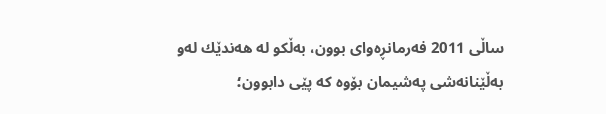ساڵی 2011 فه‌رمانڕه‌وای بوون، به‌ڵكو له‌ هه‌ندێك له‌و به‌ڵێنانه‌شی په‌شیمان بۆوه‌ كه‌ پێی دابوون؛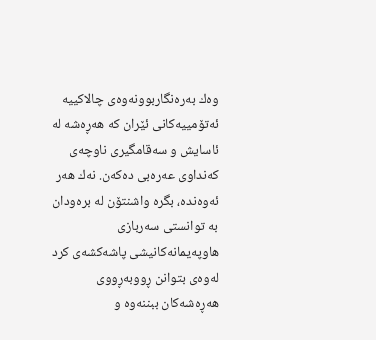وه‌ك به‌ره‌نگاربوونه‌وه‌ی چالاكییه‌ ئه‌تۆمییه‌كانی ئێران كه‌ هه‌ڕه‌شه‌ له‌ ئاسایش و سه‌قامگیری ناوچه‌ی كه‌نداوی عه‌ره‌بی ده‌كه‌ن. نه‌ك هه‌ر ئه‌وه‌نده‌، بگره‌ واشنتۆن له‌ بره‌ودان به‌ توانستی سه‌ربازی هاوپه‌یمانه‌كانیشی پاشه‌كشه‌ی كرد له‌وه‌ی بتوانن ڕووبه‌ڕووی هه‌ڕه‌شه‌كان ببننه‌وه‌ و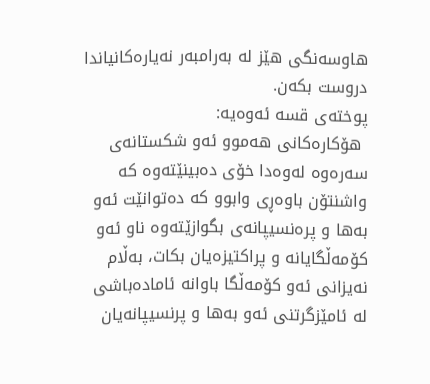هاوسه‌نگی هێز له‌ به‌رامبه‌ر نه‌یاره‌كانیاندا دروست بكه‌ن.
پوخته‌ی قسه‌ ئه‌وه‌یه‌:
 هۆكاره‌كانی هه‌موو ئه‌و شكستانه‌ی سه‌ره‌وه‌ له‌وه‌دا خۆی ده‌بینێته‌وه‌ كه‌ واشنتۆن باوه‌ڕی وابوو كه‌ ده‌توانێت ئه‌و به‌ها و پره‌نسیپانه‌ی بگوازێته‌وه‌ ناو ئه‌و كۆمه‌ڵگایانه‌ و پراكتیزه‌یان بكات، به‌ڵام نه‌یزانی‌ ئه‌و كۆمه‌ڵگا باوانه‌ ئاماده‌باشی له‌ ئامێزگرتنی ئه‌و به‌ها و پرنسیپانه‌یان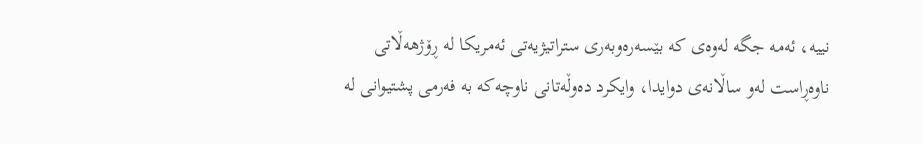نییه‌، ئه‌مه‌ جگه‌ له‌وه‌ی كه‌ بێسه‌ره‌وبه‌ری ستراتیژیه‌تی ئه‌مریكا له‌ ڕۆژهه‌ڵاتی ناوه‌ڕاست له‌و ساڵانه‌ی دوایدا، وایكرد ده‌وڵه‌تانی ناوچه‌كه‌ به‌ فه‌رمی پشتیوانی له‌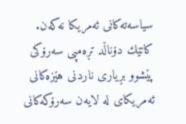سیاسه‌ته‌كانی ئه‌مریكا نه‌كه‌ن.
كاتێك دۆناڵد تڕه‌مپی سه‌رۆكی پێشوو بڕیاری ناردنی هێزه‌كانی ئه‌مریكای له‌ لایه‌ن سه‌رۆكه‌كانی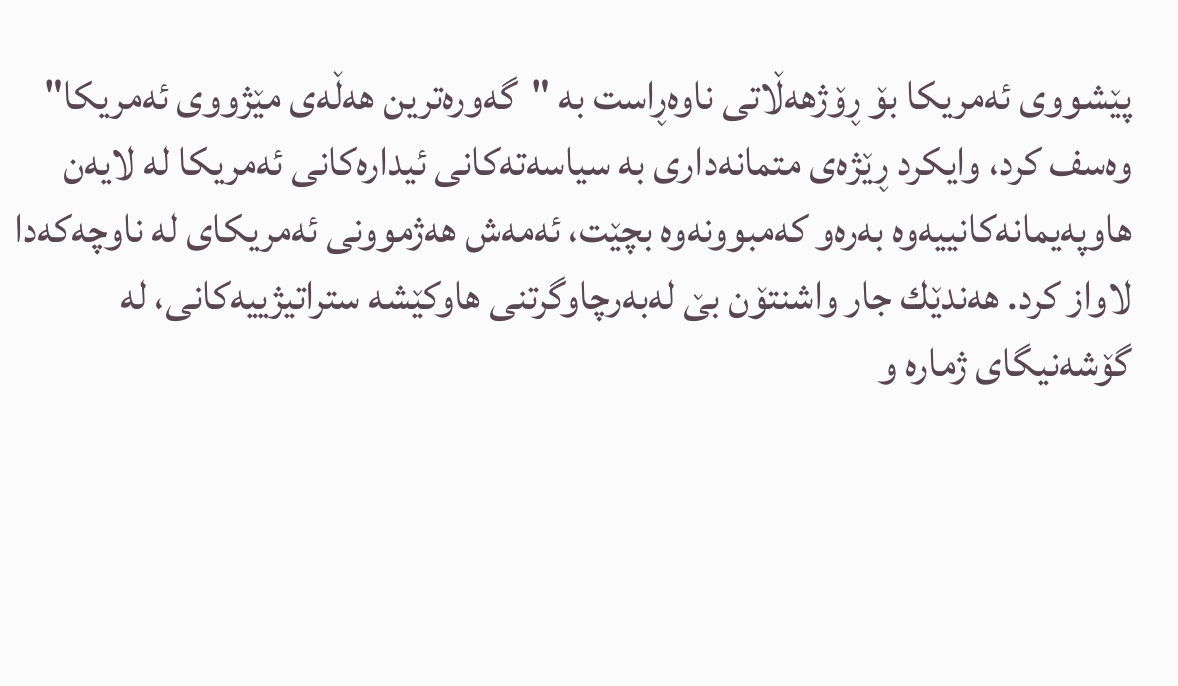پێشووی ئه‌مریكا بۆ ڕۆژهه‌ڵاتی ناوه‌ڕاست به‌ "گه‌وره‌ترین هه‌ڵه‌ی مێژووی ئه‌مریكا" وه‌سف كرد، وایكرد ڕێژه‌ی متمانه‌داری به‌ سیاسه‌ته‌كانی ئیداره‌كانی ئه‌مریكا له‌ لایه‌ن هاوپه‌یمانه‌كانییه‌وه‌ به‌ره‌و كه‌مبوونه‌وه‌ بچێت، ئه‌مه‌ش هه‌ژموونی ئه‌مریكای له‌ ناوچه‌كه‌دا لاواز كرد. هه‌ندێك جار واشنتۆن بێ له‌به‌رچاوگرتنی هاوكێشه‌ ستراتیژییه‌كانی، له‌ گۆشه‌نیگای ژماره‌ و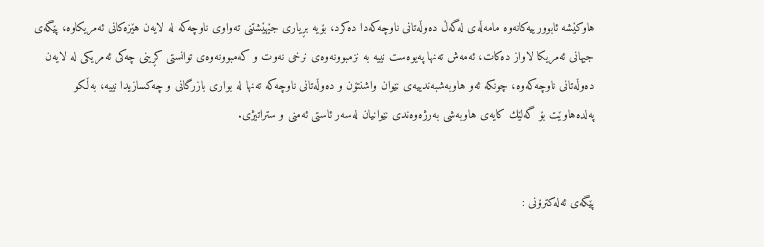هاوكێشه‌ ئابوورییه‌كانه‌وه‌ مامه‌ڵه‌ی له‌گه‌ڵ ده‌وڵه‌تانی ناوچه‌كه‌دا ده‌كرد، بۆیه‌ بڕیاری جێهێشتنی ته‌واوی ناوچه‌كه‌ له‌ لایه‌ن هێزه‌كانی ئه‌مریكاوه‌، پێگه‌ی جیهانی ئه‌مریكا لاواز ده‌كات، ئه‌مه‌ش ته‌نها په‌یوه‌ست نییه‌ به‌ نزمبوونه‌وه‌ی نرخی نه‌وت و كه‌مبوونه‌وه‌ی توانستی كڕینی چه‌كی ئه‌مریكی له‌ لایه‌ن ده‌وڵه‌تانی ناوچه‌كه‌وه‌، چونكه‌ ئه‌و هاوبه‌شبه‌ندییه‌ی نێوان واشنتۆن و ده‌وڵه‌تانی ناوچه‌كه‌ ته‌نها له‌ بواری بازرگانی و چه‌كسازیدا نییه‌، به‌ڵكو په‌لده‌هاوێت بۆ گه‌لێك كایه‌ی هاوبه‌شی به‌رژه‌وه‌ندی نێوانیان له‌سه‌ر ئاستی ئه‌منی و ستراتیژی.


پێگه‌ی ئه‌له‌كترۆنی :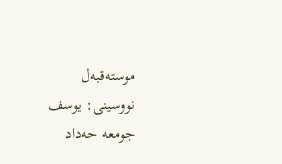موسته‌قبه‌ل
نووسینی: یوسف جومعه‌ حه‌داد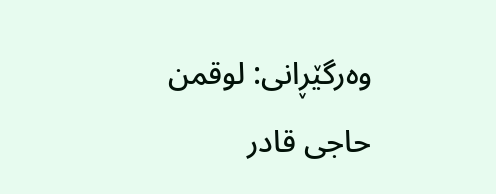وه‌رگێڕانی: لوقمن حاجی قادر